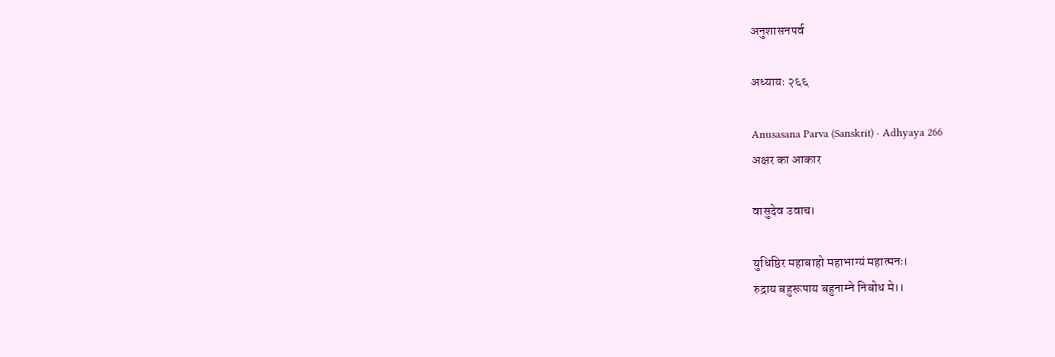अनुशासनपर्व

अध्यायः २६६

Anusasana Parva (Sanskrit) · Adhyaya 266
अक्षर का आकार

वासुदेव उवाच।

युधिष्ठिर महाबाहो महाभाग्यं महात्मनः।
रुद्राय बहुरूपाय बहुनाम्ने निबोध मे।।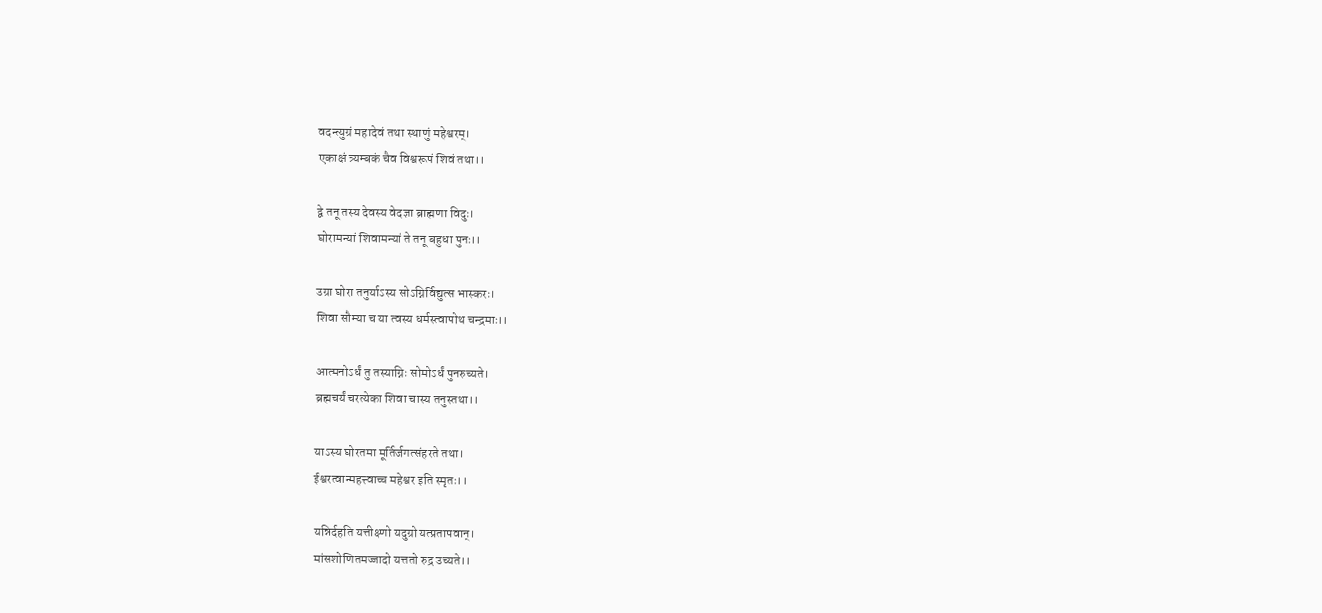वदन्त्युग्रं महादेवं तथा स्थाणुं महेश्वरम्।
एकाक्षं त्र्यम्बकं चैव विश्वरूपं शिवं तथा।।

द्वे तनू तस्य देवस्य वेदज्ञा ब्राह्मणा विदुः।
घोरामन्यां शिवामन्यां ते तनू बहुधा पुनः।।

उग्रा घोरा तनुर्याऽस्य सोऽग्निर्विद्युत्स भास्करः।
शिवा सौम्या च या त्वस्य धर्मस्त्वापोथ चन्द्रमाः।।

आत्मनोऽर्धं तु तस्याग्निः सोमोऽर्धं पुनरुच्यते।
ब्रह्मचर्यं चरत्येका शिवा चास्य तनुस्तथा।।

याऽस्य घोरतमा मूर्तिर्जगत्संहरते तथा।
ईश्वरत्वान्महत्त्वाच्च महेश्वर इति स्मृतः।।

यन्निर्दहति यत्तीक्ष्णो यदुग्रो यत्प्रतापवान्।
मांसशोणितमज्जादो यत्ततो रुद्र उच्यते।।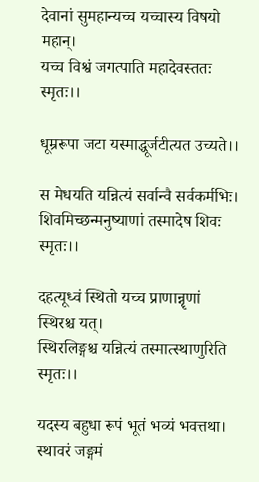देवानां सुमहान्यच्च यच्चास्य विषयो महान्।
यच्च विश्वं जगत्पाति महादेवस्ततः स्मृतः।।

धूम्ररूपा जटा यस्माद्धूर्जटीत्यत उच्यते।।

स मेधयति यन्नित्यं सर्वान्वै सर्वकर्मभिः।
शिवमिच्छन्मनुष्याणां तस्मादेष शिवः स्मृतः।।

दहत्यूध्वं स्थितो यच्च प्राणान्नॄणां स्थिरश्च यत्।
स्थिरलिङ्गश्च यन्नित्यं तस्मात्स्थाणुरिति स्मृतः।।

यदस्य बहुधा रूपं भूतं भव्यं भवत्तथा।
स्थावरं जङ्गमं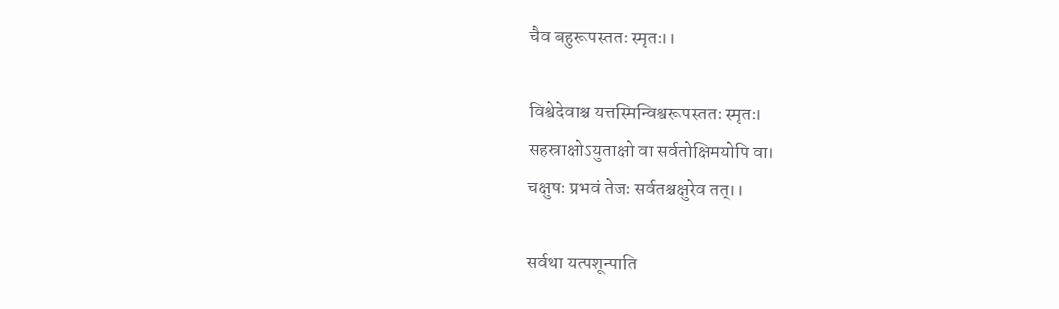चैव बहुरूपस्ततः स्मृतः।।

विश्वेदेवाश्च यत्तस्मिन्विश्वरूपस्ततः स्मृतः।
सहस्राक्षोऽयुताक्षो वा सर्वतोक्षिमयोपि वा।
चक्षुषः प्रभवं तेजः सर्वतश्चक्षुरेव तत्।।

सर्वथा यत्पशून्पाति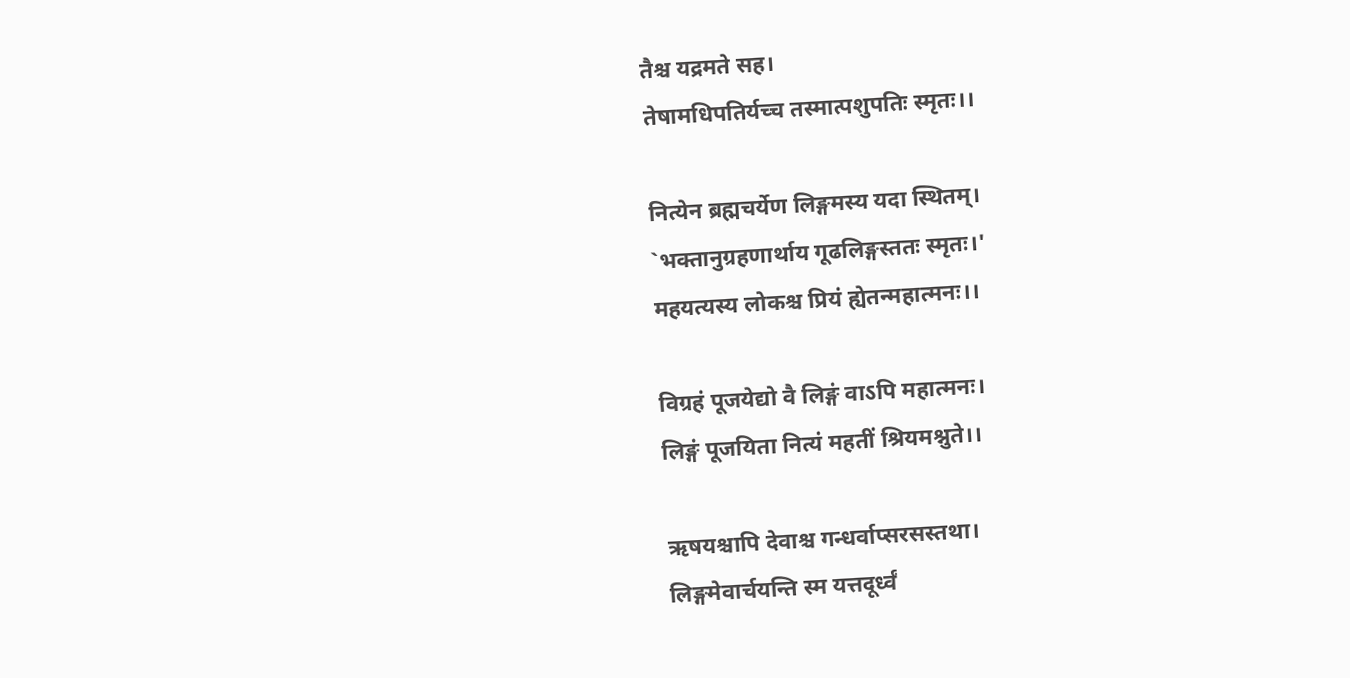तैश्च यद्रमते सह।
तेषामधिपतिर्यच्च तस्मात्पशुपतिः स्मृतः।।

नित्येन ब्रह्मचर्येण लिङ्गमस्य यदा स्थितम्।
`भक्तानुग्रहणार्थाय गूढलिङ्गस्ततः स्मृतः।'
महयत्यस्य लोकश्च प्रियं ह्येतन्महात्मनः।।

विग्रहं पूजयेद्यो वै लिङ्गं वाऽपि महात्मनः।
लिङ्गं पूजयिता नित्यं महतीं श्रियमश्नुते।।

ऋषयश्चापि देवाश्च गन्धर्वाप्सरसस्तथा।
लिङ्गमेवार्चयन्ति स्म यत्तदूर्ध्वं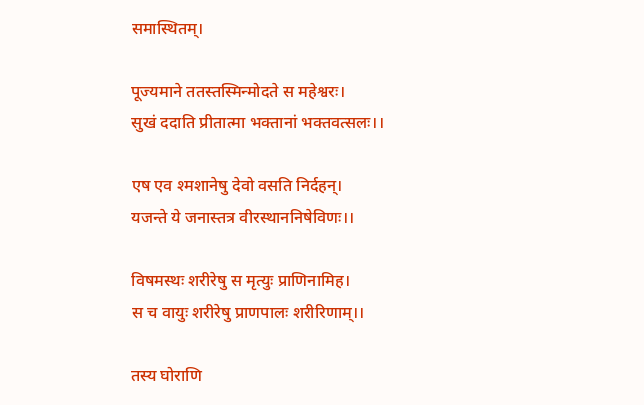समास्थितम्।

पूज्यमाने ततस्तस्मिन्मोदते स महेश्वरः।
सुखं ददाति प्रीतात्मा भक्तानां भक्तवत्सलः।।

एष एव श्मशानेषु देवो वसति निर्दहन्।
यजन्ते ये जनास्तत्र वीरस्थाननिषेविणः।।

विषमस्थः शरीरेषु स मृत्युः प्राणिनामिह।
स च वायुः शरीरेषु प्राणपालः शरीरिणाम्।।

तस्य घोराणि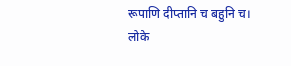रूपाणि दीप्तानि च बहुनि च।
लोके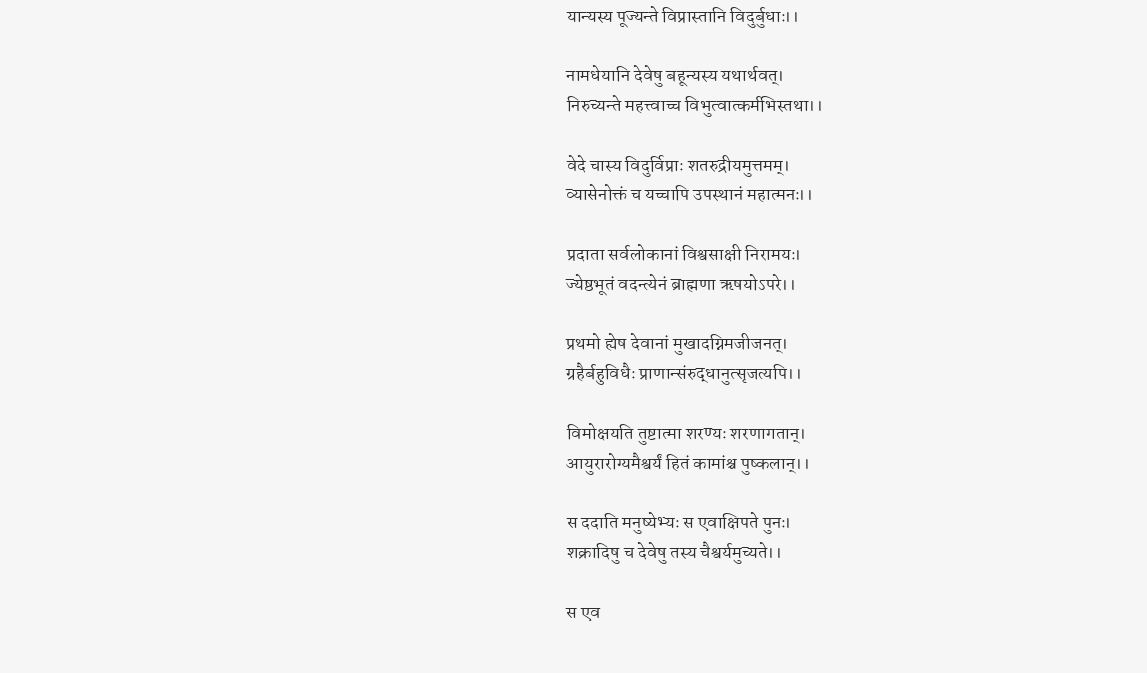यान्यस्य पूज्यन्ते विप्रास्तानि विदुर्बुधाः।।

नामधेयानि देवेषु बहून्यस्य यथार्थवत्।
निरुच्यन्ते महत्त्वाच्च विभुत्वात्कर्मभिस्तथा।।

वेदे चास्य विदुर्विप्राः शतरुद्रीयमुत्तमम्।
व्यासेनोक्तं च यच्चापि उपस्थानं महात्मनः।।

प्रदाता सर्वलोकानां विश्वसाक्षी निरामयः।
ज्येष्ठभूतं वदन्त्येनं ब्राह्मणा ऋषयोऽपरे।।

प्रथमो ह्येष देवानां मुखादग्निमजीजनत्।
ग्रहैर्बहुविधैः प्राणान्संरुद्धानुत्सृजत्यपि।।

विमोक्षयति तुष्टात्मा शरण्यः शरणागतान्।
आयुरारोग्यमैश्वर्यं हितं कामांश्च पुष्कलान्।।

स ददाति मनुष्येभ्यः स एवाक्षिपते पुनः।
शक्रादिषु च देवेषु तस्य चैश्वर्यमुच्यते।।

स एव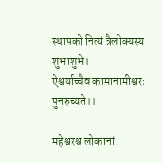स्थापको नित्यं त्रैलोक्यस्य शुभाशुभे।
ऐश्वर्याच्चैव कामानामीश्वरः पुनरुच्यते।।

महेश्वरश्च लोकानां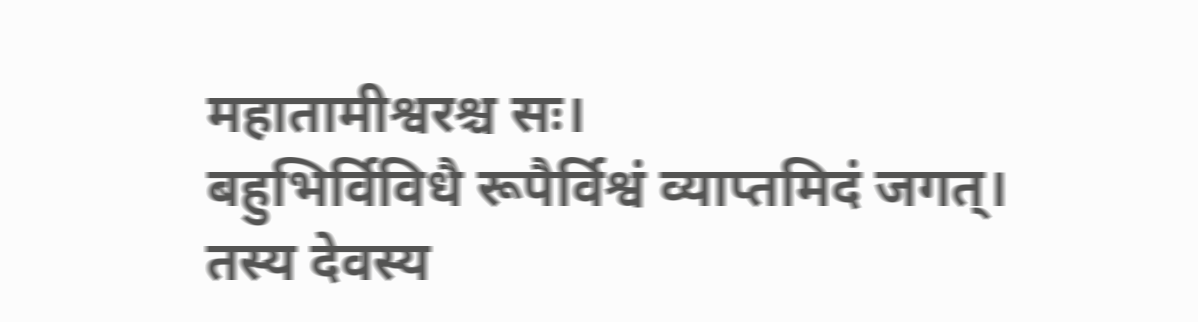महातामीश्वरश्च सः।
बहुभिर्विविधै रूपैर्विश्वं व्याप्तमिदं जगत्।
तस्य देवस्य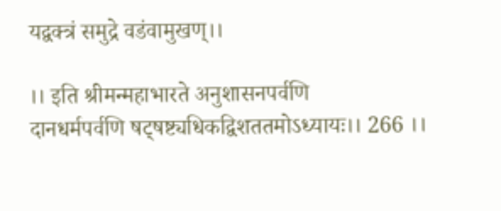यद्वक्त्रं समुद्रे वडंवामुखण्।।

।। इति श्रीमन्महाभारते अनुशासनपर्वणि
दानधर्मपर्वणि षट्षष्ट्यधिकद्विशततमोऽध्यायः।। 266 ।।